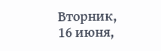Вторник, 16 июня,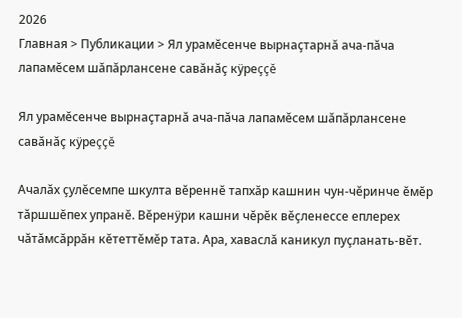2026
Главная > Публикации > Ял урамĕсенче вырнаçтарнă ача-пăча лапамĕсем шăпăрлансене савăнăç кÿреççĕ

Ял урамĕсенче вырнаçтарнă ача-пăча лапамĕсем шăпăрлансене савăнăç кÿреççĕ

Ачалăх çулĕсемпе шкулта вĕреннĕ тапхăр кашнин чун-чĕринче ĕмĕр тăршшĕпех упранĕ. Вĕренÿри кашни чĕрĕк вĕçленессе еплерех чăтăмсăррăн кĕтеттĕмĕр тата. Ара, хаваслă каникул пуçланать-вĕт.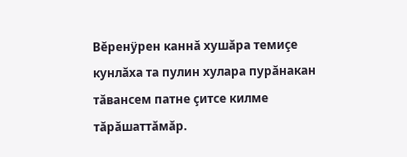Вĕренÿрен каннă хушăра темиçе кунлăха та пулин хулара пурăнакан тăвансем патне çитсе килме тăрăшаттăмăр.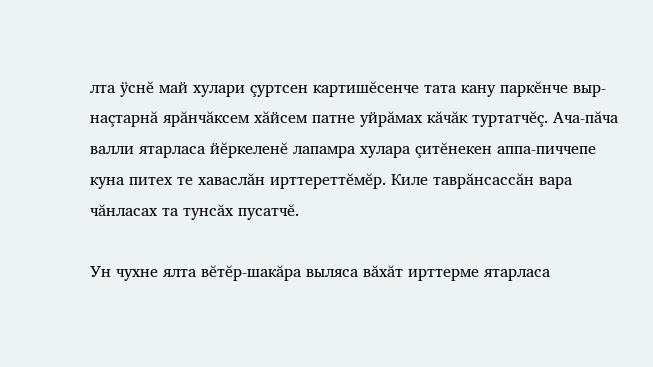лта ÿснĕ май хулари çуртсен картишĕсенче тата кану паркĕнче выр- наçтарнă ярăнчăксем хăйсем патне уйрăмах кăчăк туртатчĕç. Ача-пăча валли ятарласа йĕркеленĕ лапамра хулара çитĕнекен аппа-пиччепе куна питех те хаваслăн ирттереттĕмĕр. Киле таврăнсассăн вара чăнласах та тунсăх пусатчĕ.

Ун чухне ялта вĕтĕр-шакăра выляса вăхăт ирттерме ятарласа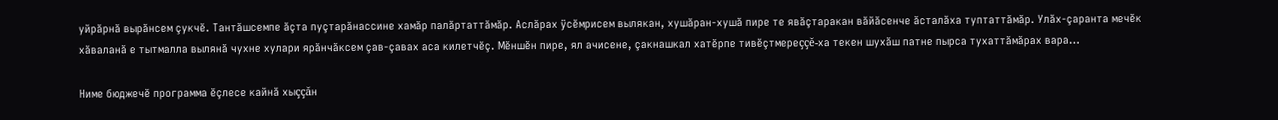уйрăрнă вырăнсем çукчĕ. Тантăшсемпе ăçта пуçтарăнассине хамăр палăртаттăмăр. Аслăрах ÿсĕмрисем вылякан, хушăран-хушă пире те явăçтаракан вăйăсенче ăсталăха туптаттăмăр. Улăх-çаранта мечĕк хăваланă е тытмалла вылянă чухне хулари ярăнчăксем çав-çавах аса килетчĕç. Мĕншĕн пире, ял ачисене, çакнашкал хатĕрпе тивĕçтмереççĕ-ха текен шухăш патне пырса тухаттăмăрах вара…

Ниме бюджечĕ программа ĕçлесе кайнă хыççăн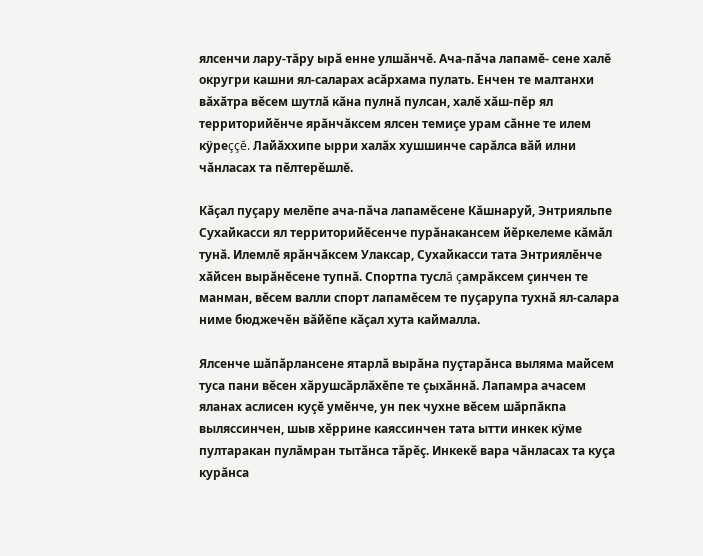ялсенчи лару-тăру ырă енне улшăнчĕ. Ача-пăча лапамĕ- сене халĕ округри кашни ял-саларах асăрхама пулать. Енчен те малтанхи вăхăтра вĕсем шутлă кăна пулнă пулсан, халĕ хăш-пĕр ял территорийĕнче ярăнчăксем ялсен темиçе урам сăнне те илем кÿреççĕ. Лайăххипе ырри халăх хушшинче сарăлса вăй илни чăнласах та пĕлтерĕшлĕ.

Кăçал пуçару мелĕпе ача-пăча лапамĕсене Кăшнаруй, Энтрияльпе Сухайкасси ял территорийĕсенче пурăнакансем йĕркелеме кăмăл тунă. Илемлĕ ярăнчăксем Улаксар, Сухайкасси тата Энтриялĕнче хăйсен вырăнĕсене тупнă. Спортпа туслă çамрăксем çинчен те манман, вĕсем валли спорт лапамĕсем те пуçарупа тухнă ял-салара ниме бюджечĕн вăйĕпе кăçал хута каймалла.

Ялсенче шăпăрлансене ятарлă вырăна пуçтарăнса выляма майсем туса пани вĕсен хăрушсăрлăхĕпе те çыхăннă. Лапамра ачасем яланах аслисен куçĕ умĕнче, ун пек чухне вĕсем шăрпăкпа выляссинчен, шыв хĕррине каяссинчен тата ытти инкек кÿме пултаракан пулăмран тытăнса тăрĕç. Инкекĕ вара чăнласах та куçа курăнса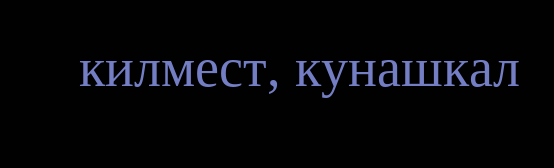килмест, кунашкал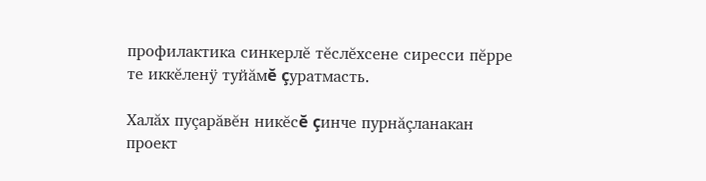профилактика синкерлĕ тĕслĕхсене сиресси пĕрре те иккĕленÿ туйăмĕ çуратмасть.

Халăх пуçарăвĕн никĕсĕ çинче пурнăçланакан проект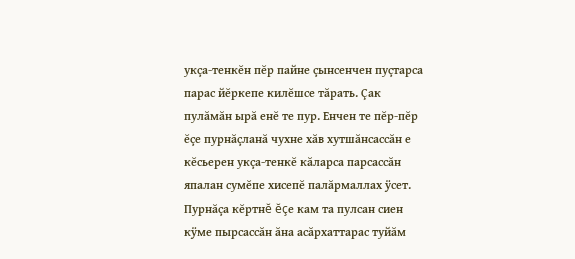укçа-тенкĕн пĕр пайне çынсенчен пуçтарса парас йĕркепе килĕшсе тăрать. Çак пулăмăн ырă енĕ те пур. Енчен те пĕр-пĕр ĕçе пурнăçланă чухне хăв хутшăнсассăн е кĕсьерен укçа-тенкĕ кăларса парсассăн япалан сумĕпе хисепĕ палăрмаллах ÿсет. Пурнăçа кĕртнĕ ĕçе кам та пулсан сиен кÿме пырсассăн ăна асăрхаттарас туйăм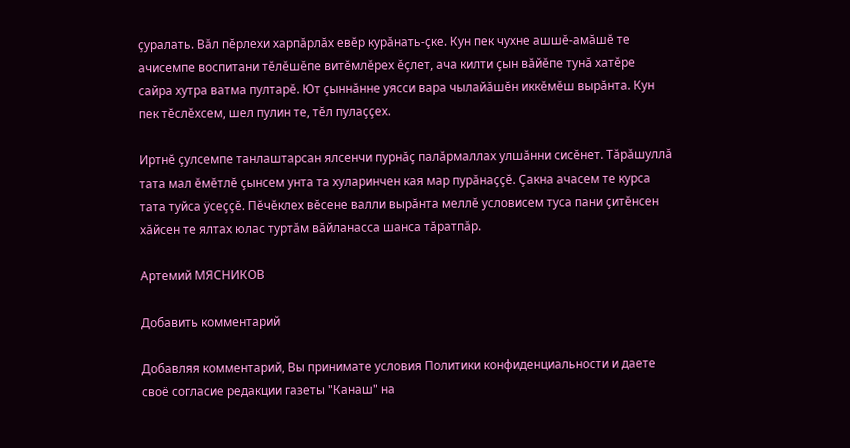çуралать. Вăл пĕрлехи харпăрлăх евĕр курăнать-çке. Кун пек чухне ашшĕ-амăшĕ те ачисемпе воспитани тĕлĕшĕпе витĕмлĕрех ĕçлет, ача килти çын вăйĕпе тунă хатĕре сайра хутра ватма пултарĕ. Ют çыннăнне уясси вара чылайăшĕн иккĕмĕш вырăнта. Кун пек тĕслĕхсем, шел пулин те, тĕл пулаççех.

Иртнĕ çулсемпе танлаштарсан ялсенчи пурнăç палăрмаллах улшăнни сисĕнет. Тăрăшуллă тата мал ĕмĕтлĕ çынсем унта та хуларинчен кая мар пурăнаççĕ. Çакна ачасем те курса тата туйса ÿсеççĕ. Пĕчĕклех вĕсене валли вырăнта меллĕ условисем туса пани çитĕнсен хăйсен те ялтах юлас туртăм вăйланасса шанса тăратпăр.

Артемий МЯСНИКОВ

Добавить комментарий

Добавляя комментарий, Вы принимате условия Политики конфиденциальности и даете своё согласие редакции газеты "Канаш" на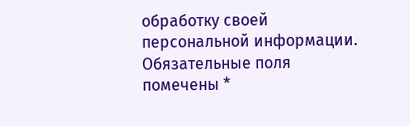обработку своей персональной информации. Обязательные поля помечены *